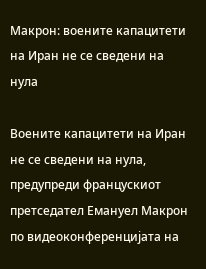Макрон: воените капацитети на Иран не се сведени на нула

Воените капацитети на Иран не се сведени на нула, предупреди францускиот претседател Емануел Макрон по видеоконференцијата на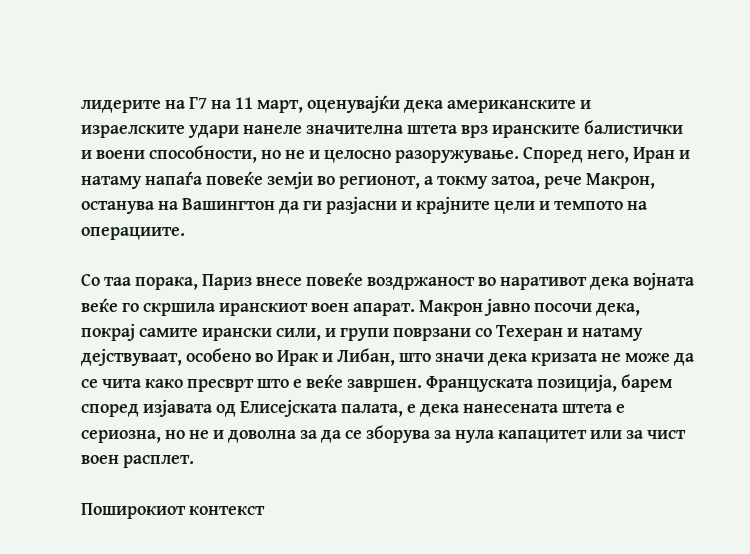лидерите на Г7 на 11 март, оценувајќи дека американските и израелските удари нанеле значителна штета врз иранските балистички и воени способности, но не и целосно разоружување. Според него, Иран и натаму напаѓа повеќе земји во регионот, а токму затоа, рече Макрон, останува на Вашингтон да ги разјасни и крајните цели и темпото на операциите.

Со таа порака, Париз внесе повеќе воздржаност во наративот дека војната веќе го скршила иранскиот воен апарат. Макрон јавно посочи дека, покрај самите ирански сили, и групи поврзани со Техеран и натаму дејствуваат, особено во Ирак и Либан, што значи дека кризата не може да се чита како пресврт што е веќе завршен. Француската позиција, барем според изјавата од Елисејската палата, е дека нанесената штета е сериозна, но не и доволна за да се зборува за нула капацитет или за чист воен расплет.

Поширокиот контекст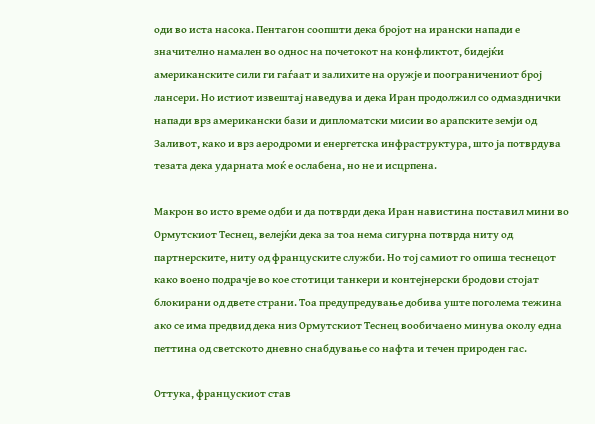оди во иста насока. Пентагон соопшти дека бројот на ирански напади е значително намален во однос на почетокот на конфликтот, бидејќи американските сили ги гаѓаат и залихите на оружје и поограничениот број лансери. Но истиот извештај наведува и дека Иран продолжил со одмазднички напади врз американски бази и дипломатски мисии во арапските земји од Заливот, како и врз аеродроми и енергетска инфраструктура, што ја потврдува тезата дека ударната моќ е ослабена, но не и исцрпена.

Макрон во исто време одби и да потврди дека Иран навистина поставил мини во Ормутскиот Теснец, велејќи дека за тоа нема сигурна потврда ниту од партнерските, ниту од француските служби. Но тој самиот го опиша теснецот како воено подрачје во кое стотици танкери и контејнерски бродови стојат блокирани од двете страни. Тоа предупредување добива уште поголема тежина ако се има предвид дека низ Ормутскиот Теснец вообичаено минува околу една петтина од светското дневно снабдување со нафта и течен природен гас.

Оттука, францускиот став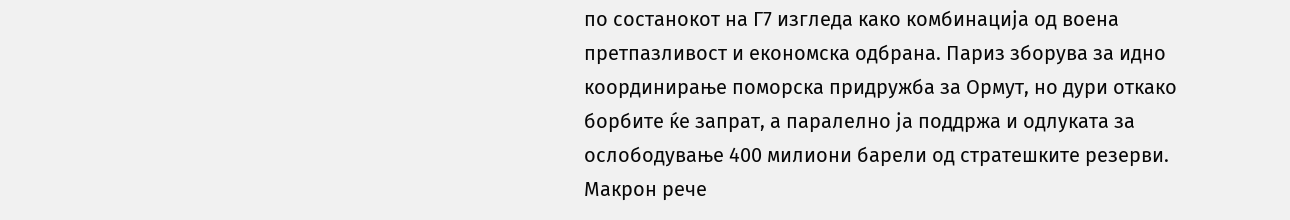по состанокот на Г7 изгледа како комбинација од воена претпазливост и економска одбрана. Париз зборува за идно координирање поморска придружба за Ормут, но дури откако борбите ќе запрат, а паралелно ја поддржа и одлуката за ослободување 400 милиони барели од стратешките резерви. Макрон рече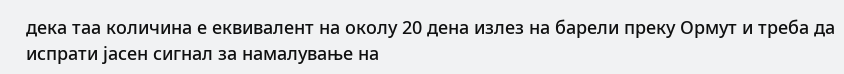дека таа количина е еквивалент на околу 20 дена излез на барели преку Ормут и треба да испрати јасен сигнал за намалување на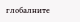глобалните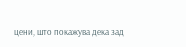цени, што покажува дека зад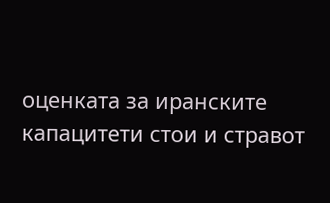оценката за иранските капацитети стои и стравот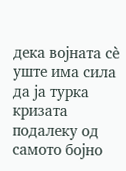дека војната сè уште има сила да ја турка кризата подалеку од самото бојно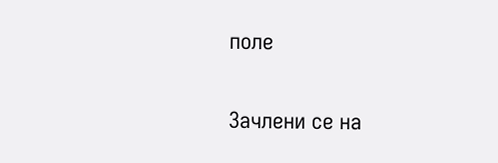поле

Зачлени се на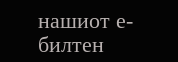нашиот е-билтен